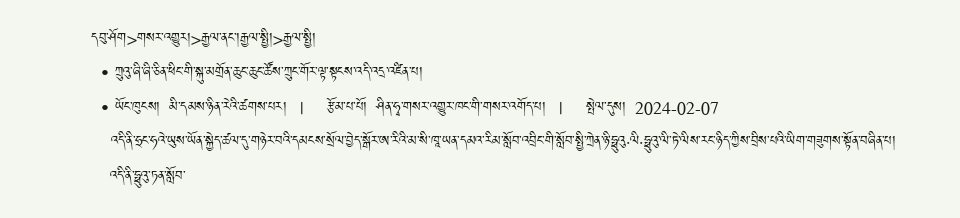དབུ་ཤོག>གསར་འགྱུར།>རྒྱལ་ནང་།རྒྱལ་སྤྱི།>རྒྱལ་སྤྱི།
  • ཀྲུའུ་ཞི་ཞི་ཅིན་ཕིང་གི་སྐུ་མགྲོན་ཆུང་ཆུང་ཚོས་ཀྲུང་གོར་ལྟ་སྟངས་འདི་འདྲ་འཛིན་པ།
  • ཡོང་ཁུངས།  མི་དམས་ཉིན་རེའི་ཚགས་པར།   |     རྩོམ་པ་པོ།  ཤིན་ཧྭ་གསར་འགྱུར་ཁང་གི་གསར་འགོད་པ།   |     སྤེལ་དུས།  2024-02-07
    འདི་ནི་ཧྲང་ཧའེ་ཡུས་ཡོན་སྐྱེད་ཚལ་དུ་གཉེར་བའི་དམངས་སྲོལ་བྱེད་སྒོར་ཨ་རིའི་མ་སི་ཁཱ་ཡན་དམའ་རིམ་སློབ་འབྲིང་གི་སློབ་སྤྱི་ཀྲེན་ཉི་ཧྥུའུ·ལི·ཧྥུའུ་ལི་ཏེ་ལིས་རང་ཉིད་ཀྱིས་བྲིས་པའི་ཡིག་གཟུགས་སྟོན་བཞིན་པ།
    འདི་ནི་ཧྥུའུ་ཏན་སློབ་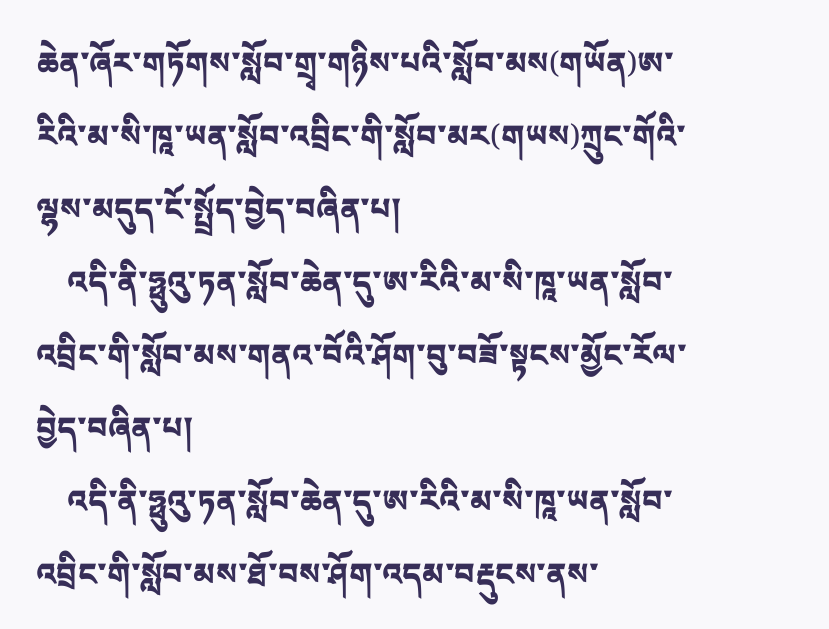ཆེན་ཞོར་གཏོགས་སློབ་གྲྭ་གཉིས་པའི་སློབ་མས(གཡོན)ཨ་རིའི་མ་སི་ཁཱ་ཡན་སློབ་འབྲིང་གི་སློབ་མར(གཡས)ཀྲུང་གོའི་ལྷས་མདུད་ངོ་སྤྲོད་བྱེད་བཞིན་པ།
    འདི་ནི་ཧྥུའུ་ཏན་སློབ་ཆེན་དུ་ཨ་རིའི་མ་སི་ཁཱ་ཡན་སློབ་འབྲིང་གི་སློབ་མས་གནའ་བོའི་ཤོག་བུ་བཟོ་སྟངས་མྱོང་རོལ་བྱེད་བཞིན་པ།
    འདི་ནི་ཧྥུའུ་ཏན་སློབ་ཆེན་དུ་ཨ་རིའི་མ་སི་ཁཱ་ཡན་སློབ་འབྲིང་གི་སློབ་མས་ཐོ་བས་ཤོག་འདམ་བརྡུངས་ནས་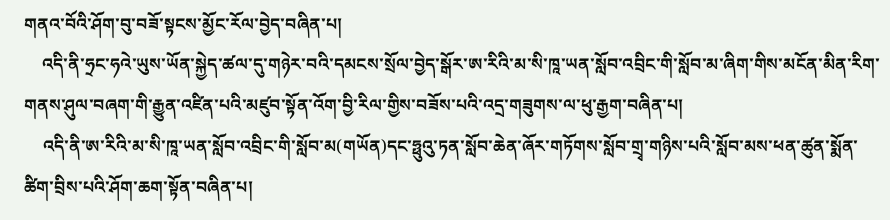གནའ་བོའི་ཤོག་བུ་བཟོ་སྟངས་མྱོང་རོལ་བྱེད་བཞིན་པ།
    འདི་ནི་ཧྲང་ཧའེ་ཡུས་ཡོན་སྐྱེད་ཚལ་དུ་གཉེར་བའི་དམངས་སྲོལ་བྱེད་སྒོར་ཨ་རིའི་མ་སི་ཁཱ་ཡན་སློབ་འབྲིང་གི་སློབ་མ་ཞིག་གིས་མངོན་མིན་རིག་གནས་ཤུལ་བཞག་གི་རྒྱུན་འཛིན་པའི་མཛུབ་སྟོན་འོག་བྱི་རིལ་གྱིས་བཟོས་པའི་འདྲ་གཟུགས་ལ་ཕུ་རྒྱག་བཞིན་པ།
    འདི་ནི་ཨ་རིའི་མ་སི་ཁཱ་ཡན་སློབ་འབྲིང་གི་སློབ་མ(གཡོན)དང་ཧྥུའུ་ཏན་སློབ་ཆེན་ཞོར་གཏོགས་སློབ་གྲྭ་གཉིས་པའི་སློབ་མས་ཕན་ཚུན་སྨོན་ཚིག་བྲིས་པའི་ཤོག་ཆག་སྟོན་བཞིན་པ།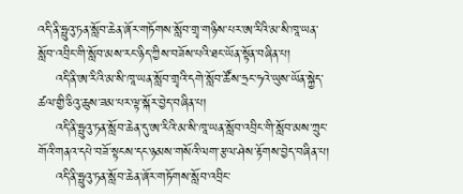འདི་ནི་ཧྥུའུ་ཏན་སློབ་ཆེན་ཞོར་གཏོགས་སློབ་གྲྭ་གཉིས་པར་ཨ་རིའི་མ་སི་ཁཱ་ཡན་སློབ་འབྲིང་གི་སློབ་མས་རང་ཉིད་ཀྱིས་བཟོས་པའི་ཐང་ཡོན་སྟོན་བཞིན་པ།
    འདི་ནི་ཨ་རིའི་མ་སི་ཁཱ་ཡན་སློབ་གྲྭའི་དགེ་སློབ་ཚོས་ཧྲང་ཧའེ་ཡུས་ཡོན་སྐྱེད་ཚལ་གྱི་ཅིའུ་ཆུས་ཟམ་པར་ལྟ་སྐོར་བྱེད་བཞིན་པ།
    འདི་ནི་ཧྥུའུ་ཏན་སློབ་ཆེན་དུ་ཨ་རིའི་མ་སི་ཁཱ་ཡན་སློབ་འབྲིང་གི་སློབ་མས་ཀྲུང་གོའི་གནའ་དཔེ་བཟོ་སྟངས་དང་ཉམས་གསོའི་ལག་རྩལ་ཤེས་རྟོགས་བྱེད་བཞིན་པ།
    འདི་ནི་ཧྥུའུ་ཏན་སློབ་ཆེན་ཞོར་གཏོགས་སློབ་འབྲིང་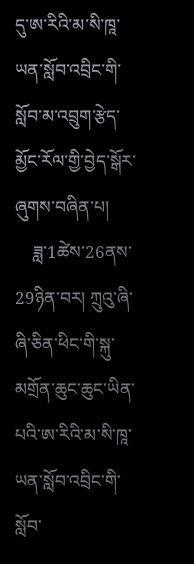དུ་ཨ་རིའི་མ་སི་ཁཱ་ཡན་སློབ་འབྲིང་གི་སློབ་མ་འབྲུག་རྩེད་མྱོང་རོལ་གྱི་བྱེད་སྒོར་ཞུགས་བཞིན་པ།
    ཟླ་1ཚེས་26ནས་29ཉིན་བར། ཀྲུའུ་ཞི་ཞི་ཅིན་ཕིང་གི་སྐུ་མགྲོན་ཆུང་ཆུང་ཡིན་པའི་ཨ་རིའི་མ་སི་ཁཱ་ཡན་སློབ་འབྲིང་གི་སློབ་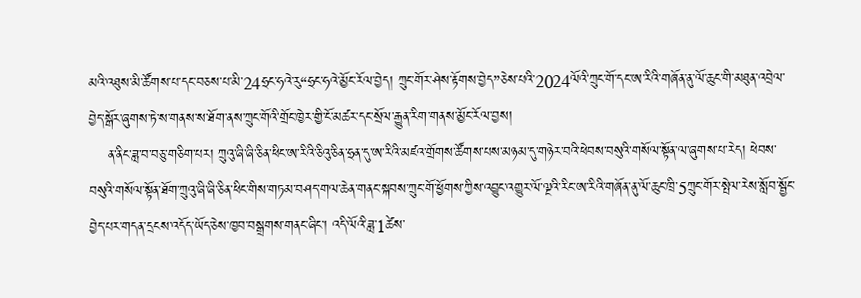མའི་འཐུས་མི་ཚོགས་པ་དང་བཅས་པ་མི་24ཧྲང་ཧའེ་རུ“ཧྲང་ཧའེ་མྱོང་རོལ་བྱེད། ཀྲུང་གོར་ཤེས་རྟོགས་བྱེད”ཅེས་པའི་2024ལོའི་ཀྲུང་གོ་དང་ཨ་རིའི་གཞོན་ནུ་ལོ་ཆུང་གི་མཐུན་འབྲེལ་བྱེད་སྒོར་ཞུགས་ཏེ་ས་གནས་ས་ཐོག་ནས་ཀྲུང་གོའི་གྲོང་ཁྱེར་གྱི་ངོ་མཚར་དང་སྲོལ་རྒྱུན་རིག་གནས་མྱོང་རོལ་བྱས།
    ན་ནིང་ཟླ་བ་བཅུ་གཅིག་པར། ཀྲུའུ་ཞི་ཞི་ཅིན་ཕིང་ཨ་རིའི་ཅིའུ་ཅིན་ཧྲན་དུ་ཨ་རིའི་མཛའ་གྲོགས་ཚོགས་པས་མཉམ་དུ་གཉེར་བའི་ཕེབས་བསུའི་གསོལ་སྟོན་ལ་ཞུགས་པ་རེད། ཕེབས་བསུའི་གསོལ་སྟོན་ཐོག་ཀྲུའུ་ཞི་ཞི་ཅིན་ཕིང་གིས་གཏམ་བཤད་གལ་ཆེན་གནང་སྐབས་ཀྲུང་གོ་ཕྱོགས་ཀྱིས་འབྱུང་འགྱུར་ལོ་ལྔའི་རིང་ཨ་རིའི་གཞོན་ནུ་ལོ་ཆུང་ཁྲི་5ཀྲུང་གོར་སྤེལ་རེས་སློབ་སྦྱོང་བྱེད་པར་གདན་དྲངས་འདོད་ཡོད་ཅེས་ཁྱབ་བསྒྲགས་གནང་ཞིང་། འདི་ལོའི་ཟླ་1ཚེས་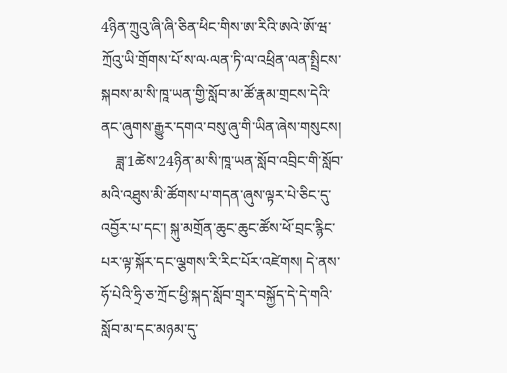4ཉིན་ཀྲུའུ་ཞི་ཞི་ཅིན་ཕིང་གིས་ཨ་རིའི་ཨའེ་ཨོ་ཝ་ཀྲོའུ་ཡི་གྲོགས་པོ་ས་ལ·ལན་ཏི་ལ་འཕྲིན་ལན་སྤྲིངས་སྐབས་མ་སི་ཁཱ་ཡན་གྱི་སློབ་མ་ཚོ་རྣམ་གྲངས་དེའི་ནང་ཞུགས་རྒྱུར་དགའ་བསུ་ཞུ་གི་ཡིན་ཞེས་གསུངས།
    ཟླ་1ཚེས་24ཉིན་མ་སི་ཁཱ་ཡན་སློབ་འབྲིང་གི་སློབ་མའི་འཐུས་མི་ཚོགས་པ་གདན་ཞུས་ལྟར་པེ་ཅིང་དུ་འབྱོར་པ་དང་། སྐུ་མགྲོན་ཆུང་ཆུང་ཚོས་ཕོ་བྲང་རྙིང་པར་ལྟ་སྐོར་དང་ལྕགས་རི་རིང་པོར་འཛེགས། དེ་ནས་ཧོ་པེའི་ཧྲི་ཅ་ཀྲོང་ཕྱི་སྐད་སློབ་གྲྭར་བསྐྱོད་དེ་དེ་གའི་སློབ་མ་དང་མཉམ་དུ་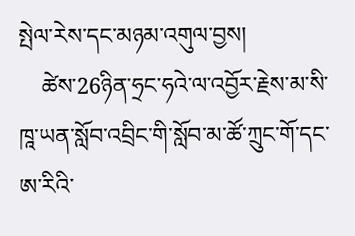སྤེལ་རེས་དང་མཉམ་འགུལ་བྱས།
    ཚེས་26ཉིན་ཧྲང་ཧའེ་ལ་འབྱོར་རྗེས་མ་སི་ཁཱ་ཡན་སློབ་འབྲིང་གི་སློབ་མ་ཚོ་ཀྲུང་གོ་དང་ཨ་རིའི་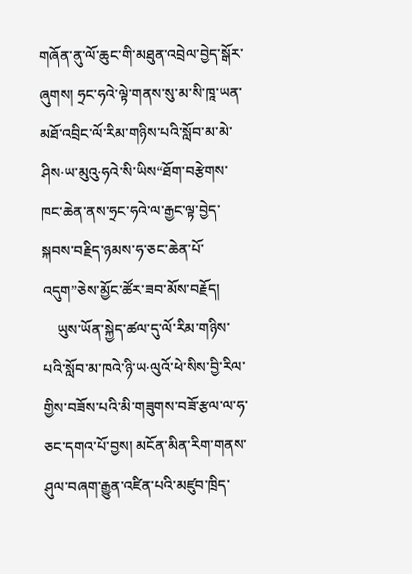གཞོན་ནུ་ལོ་ཆུང་གི་མཐུན་འབྲེལ་བྱེད་སྒོར་ཞུགས། ཧྲང་ཧའེ་ལྟེ་གནས་སུ་མ་སི་ཁཱ་ཡན་མཐོ་འབྲིང་ལོ་རིམ་གཉིས་པའི་སློབ་མ་མེ་ཤིས·ཡ་མུའུ·ཧའེ་སི་ཡིས“ཐོག་བརྩེགས་ཁང་ཆེན་ནས་ཧྲང་ཧའེ་ལ་རྒྱང་ལྟ་བྱེད་སྐབས་བརྗིད་ཉམས་ཧ་ཅང་ཆེན་པོ་འདུག”ཅེས་མྱོང་ཚོར་ཟབ་མོས་བརྗོད།
    ཡུས་ཡོན་སྐྱེད་ཚལ་དུ་ལོ་རིམ་གཉིས་པའི་སློབ་མ་ཁའེ་ཉི་ཡ·ལུའོ་ཕེ་སིས་བྱི་རིལ་གྱིས་བཟོས་པའི་མི་གཟུགས་བཟོ་རྩལ་ལ་ཧ་ཅང་དགའ་པོ་བྱས། མངོན་མིན་རིག་གནས་ཤུལ་བཞག་རྒྱུན་འཛིན་པའི་མཛུབ་ཁྲིད་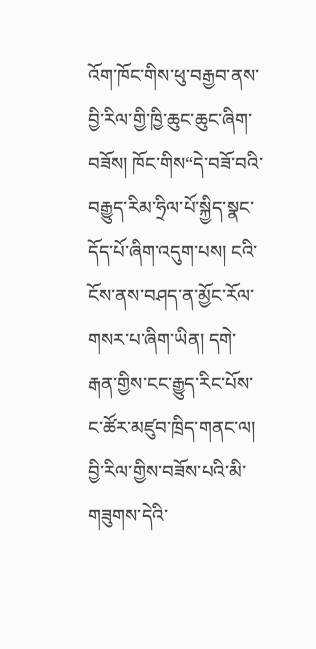འོག་ཁོང་གིས་ཕུ་བརྒྱབ་ནས་བྱི་རིལ་གྱི་ཁྱི་ཆུང་ཆུང་ཞིག་བཟོས། ཁོང་གིས“དེ་བཟོ་བའི་བརྒྱུད་རིམ་ཧྲིལ་པོ་སྐྱིད་སྣང་དོད་པོ་ཞིག་འདུག་པས། ངའི་ངོས་ནས་བཤད་ན་མྱོང་རོལ་གསར་པ་ཞིག་ཡིན། དགེ་རྒན་གྱིས་ངང་རྒྱུད་རིང་པོས་ང་ཚོར་མཛུབ་ཁྲིད་གནང་ལ། བྱི་རིལ་གྱིས་བཟོས་པའི་མི་གཟུགས་དེའི་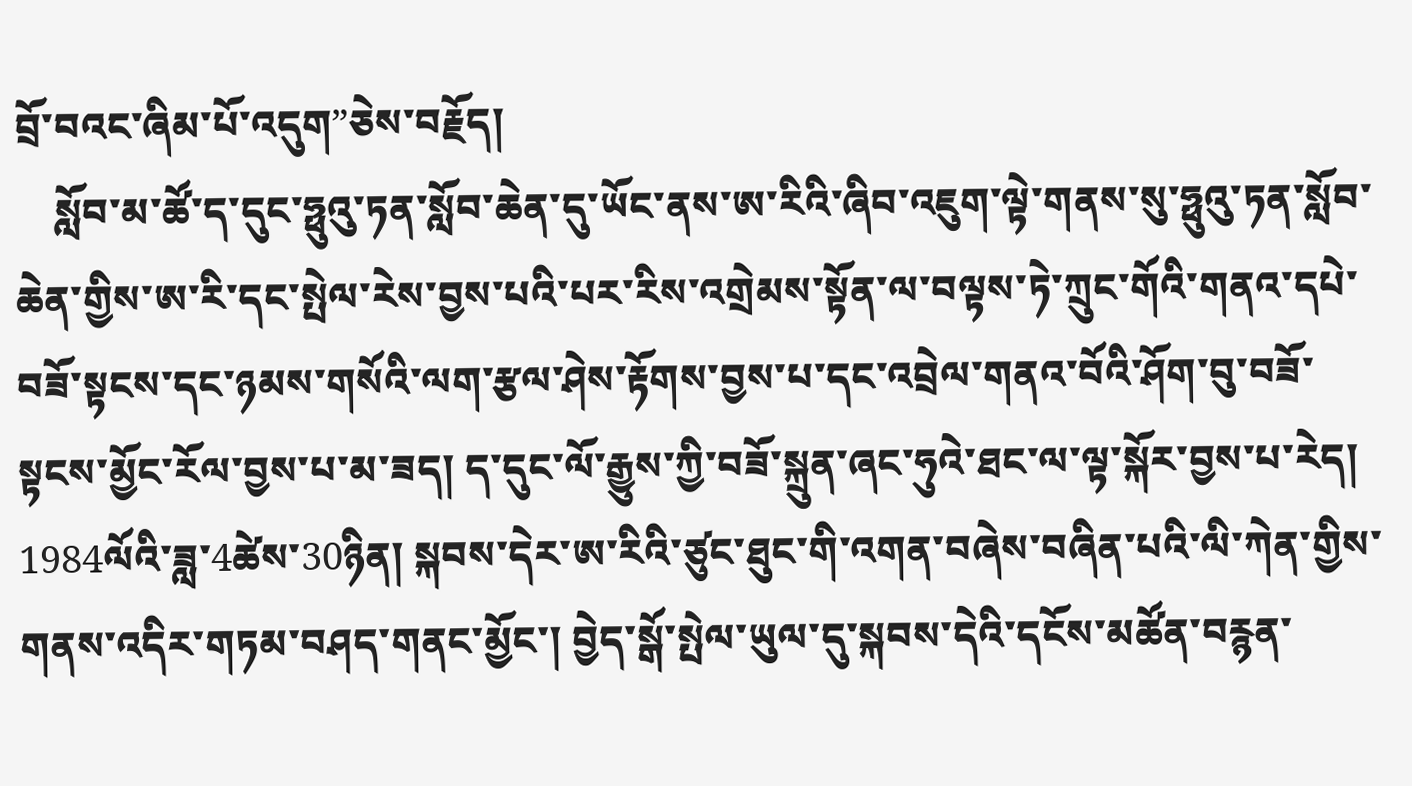བྲོ་བའང་ཞིམ་པོ་འདུག”ཅེས་བརྗོད།
    སློབ་མ་ཚོ་ད་དུང་ཧྥུའུ་ཏན་སློབ་ཆེན་དུ་ཡོང་ནས་ཨ་རིའི་ཞིབ་འཇུག་ལྟེ་གནས་སུ་ཧྥུའུ་ཏན་སློབ་ཆེན་གྱིས་ཨ་རི་དང་སྤེལ་རེས་བྱས་པའི་པར་རིས་འགྲེམས་སྟོན་ལ་བལྟས་ཏེ་ཀྲུང་གོའི་གནའ་དཔེ་བཟོ་སྟངས་དང་ཉམས་གསོའི་ལག་རྩལ་ཤེས་རྟོགས་བྱས་པ་དང་འབྲེལ་གནའ་བོའི་ཤོག་བུ་བཟོ་སྟངས་མྱོང་རོལ་བྱས་པ་མ་ཟད། ད་དུང་ལོ་རྒྱུས་ཀྱི་བཟོ་སྐྲུན་ཞང་ཧུའེ་ཐང་ལ་ལྟ་སྐོར་བྱས་པ་རེད། 1984ལོའི་ཟླ་4ཚེས་30ཉིན། སྐབས་དེར་ཨ་རིའི་ཙུང་ཐུང་གི་འགན་བཞེས་བཞིན་པའི་ལི་ཀེན་གྱིས་གནས་འདིར་གཏམ་བཤད་གནང་མྱོང་། བྱེད་སྒོ་སྤེལ་ཡུལ་དུ་སྐབས་དེའི་དངོས་མཚོན་བརྙན་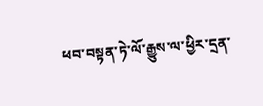ཕབ་བསྟན་ཏེ་ལོ་རྒྱུས་ལ་ཕྱིར་དྲན་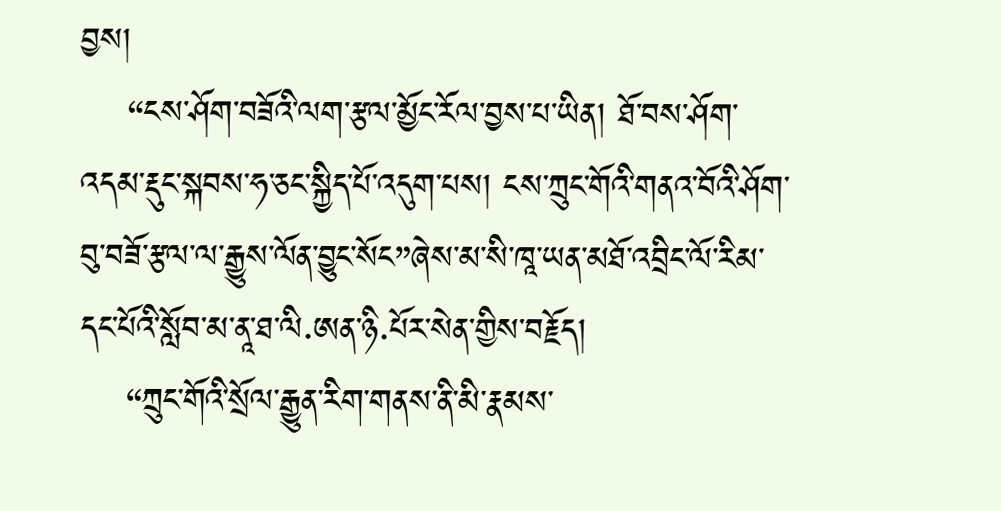བྱས།
    “ངས་ཤོག་བཟོའི་ལག་རྩལ་མྱོང་རོལ་བྱས་པ་ཡིན། ཐོ་བས་ཤོག་འདམ་རྡུང་སྐབས་ཧ་ཅང་སྐྱིད་པོ་འདུག་པས། ངས་ཀྲུང་གོའི་གནའ་བོའི་ཤོག་བུ་བཟོ་རྩལ་ལ་རྒྱུས་ལོན་བྱུང་སོང”ཞེས་མ་སི་ཁཱ་ཡན་མཐོ་འབྲིང་ལོ་རིམ་དང་པོའི་སློབ་མ་ནཱ་ཐ་ལི·ཨན་ཉི·པོར་སེན་གྱིས་བརྗོད།
    “ཀྲུང་གོའི་སྲོལ་རྒྱུན་རིག་གནས་ནི་མི་རྣམས་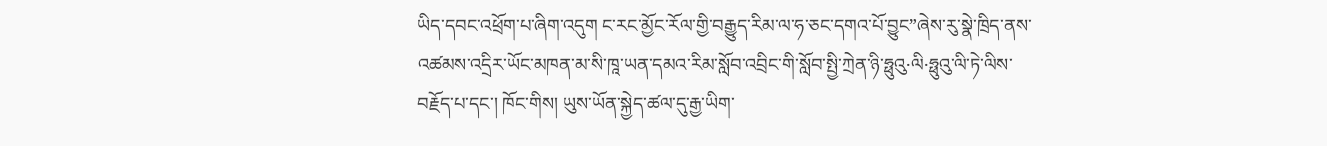ཡིད་དབང་འཕྲོག་པ་ཞིག་འདུག ང་རང་མྱོང་རོལ་གྱི་བརྒྱུད་རིམ་ལ་ཧ་ཅང་དགའ་པོ་བྱུང”ཞེས་རུ་སྣེ་ཁྲིད་ནས་འཚམས་འདྲིར་ཡོང་མཁན་མ་སི་ཁཱ་ཡན་དམའ་རིམ་སློབ་འབྲིང་གི་སློབ་སྤྱི་ཀྲེན་ཉི་ཧྥུའུ·ལི·ཧྥུའུ་ལི་ཏེ་ལིས་བརྗོད་པ་དང་། ཁོང་གིས། ཡུས་ཡོན་སྐྱེད་ཚལ་དུ་རྒྱ་ཡིག་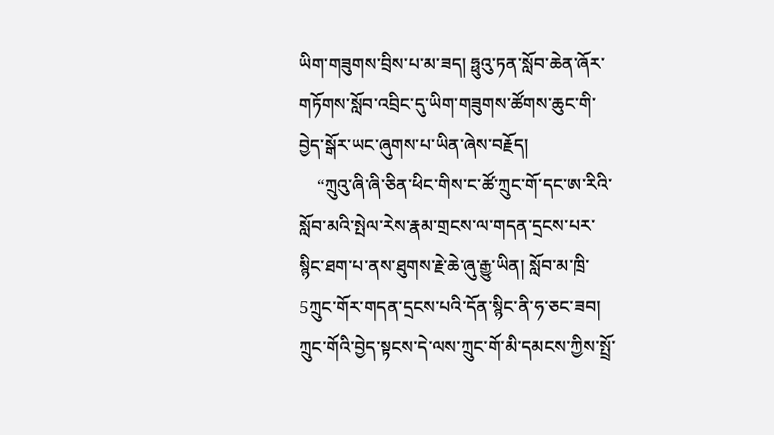ཡིག་གཟུགས་བྲིས་པ་མ་ཟད། ཧྥུའུ་ཏན་སློབ་ཆེན་ཞོར་གཏོགས་སློབ་འབྲིང་དུ་ཡིག་གཟུགས་ཚོགས་ཆུང་གི་བྱེད་སྒོར་ཡང་ཞུགས་པ་ཡིན་ཞེས་བརྗོད།
    “ཀྲུའུ་ཞི་ཞི་ཅིན་ཕིང་གིས་ང་ཚོ་ཀྲུང་གོ་དང་ཨ་རིའི་སློབ་མའི་སྤེལ་རེས་རྣམ་གྲངས་ལ་གདན་དྲངས་པར་སྙིང་ཐག་པ་ནས་ཐུགས་རྗེ་ཆེ་ཞུ་རྒྱུ་ཡིན། སློབ་མ་ཁྲི་5ཀྲུང་གོར་གདན་དྲངས་པའི་དོན་སྙིང་ནི་ཧ་ཅང་ཟབ། ཀྲུང་གོའི་བྱེད་སྟངས་དེ་ལས་ཀྲུང་གོ་མི་དམངས་ཀྱིས་སྤྲོ་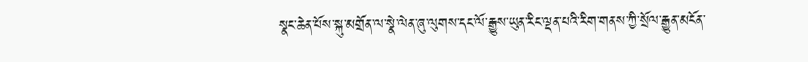སྣང་ཆེན་པོས་སྐུ་མགྲོན་ལ་སྣེ་ལེན་ཞུ་ལུགས་དང་ལོ་རྒྱུས་ཡུན་རིང་ལྡན་པའི་རིག་གནས་ཀྱི་སྲོལ་རྒྱུན་མངོན་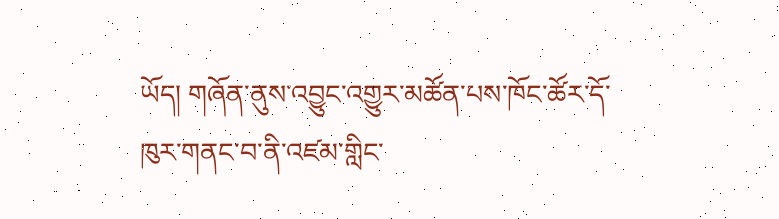ཡོད། གཞོན་ནུས་འབྱུང་འགྱུར་མཚོན་པས་ཁོང་ཚོར་དོ་ཁུར་གནང་བ་ནི་འཛམ་གླིང་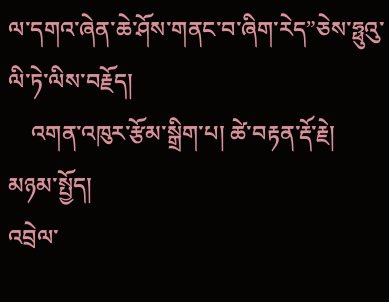ལ་དགའ་ཞེན་ཆེ་ཤོས་གནང་བ་ཞིག་རེད”ཅེས་ཧྥུའུ་ལི་ཏེ་ལིས་བརྗོད།
    འགན་འཁུར་རྩོམ་སྒྲིག་པ། ཚེ་བརྟན་རྡོ་རྗེ།
མཉམ་སྤྱོད།
འབྲེལ་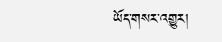ཡོད་གསར་འགྱུར།